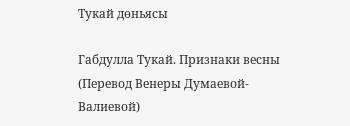Тукай дөньясы

Габдулла Тукай. Признаки весны (Перевод Венеры Думаевой-Валиевой)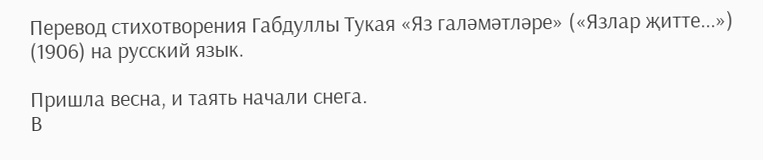Перевод стихотворения Габдуллы Тукая «Яз галәмәтләре» («Язлар җитте...») (1906) на русский язык.

Пришла весна, и таять начали снега.
В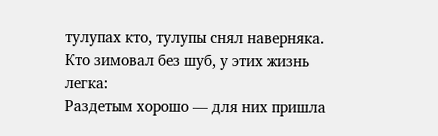тулупах кто, тулупы снял наверняка.
Кто зимовал без шуб, у этих жизнь легка:
Раздетым хорошо — для них пришла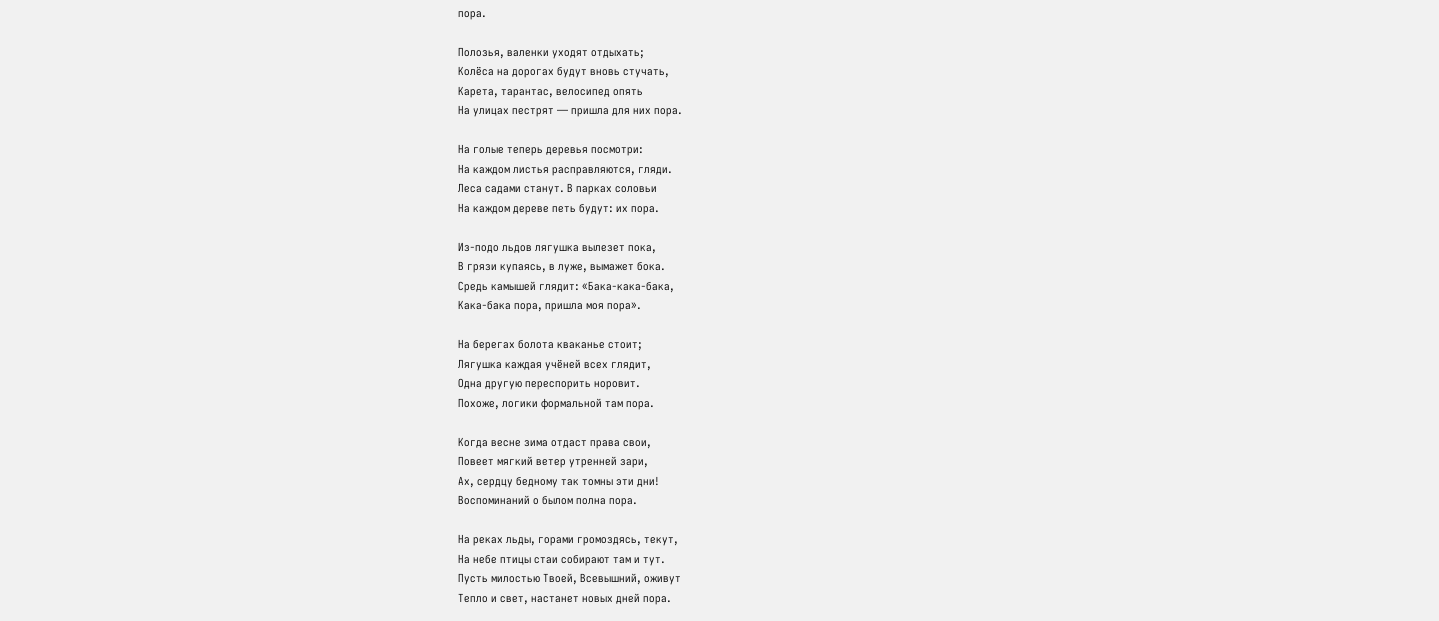пора.

Полозья, валенки уходят отдыхать;
Колёса на дорогах будут вновь стучать,
Карета, тарантас, велосипед опять
На улицах пестрят — пришла для них пора.

На голые теперь деревья посмотри:
На каждом листья расправляются, гляди.
Леса садами станут. В парках соловьи
На каждом дереве петь будут: их пора.

Из-подо льдов лягушка вылезет пока,
В грязи купаясь, в луже, вымажет бока.
Средь камышей глядит: «Бака-кака-бака,
Кака-бака пора, пришла моя пора».

На берегах болота кваканье стоит;
Лягушка каждая учёней всех глядит,
Одна другую переспорить норовит.
Похоже, логики формальной там пора.

Когда весне зима отдаст права свои,
Повеет мягкий ветер утренней зари,
Ах, сердцу бедному так томны эти дни!
Воспоминаний о былом полна пора.

На реках льды, горами громоздясь, текут,
На небе птицы стаи собирают там и тут.
Пусть милостью Твоей, Всевышний, оживут
Тепло и свет, настанет новых дней пора.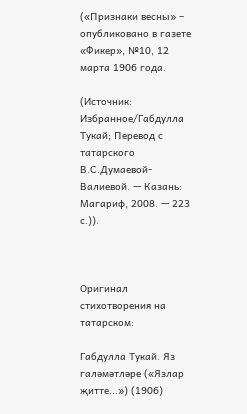(«Признаки весны» –  опубликовано в газете «Фикер», №10, 12 марта 1906 года.

(Источник: Избранное/Габдулла Тукай; Перевод с татарского В.С.Думаевой-Валиевой. — Казань: Магариф, 2008. — 223 с.)).



Оригинал стихотворения на татарском:

Габдулла Тукай. Яз галәмәтләре («Язлар җитте...») (1906)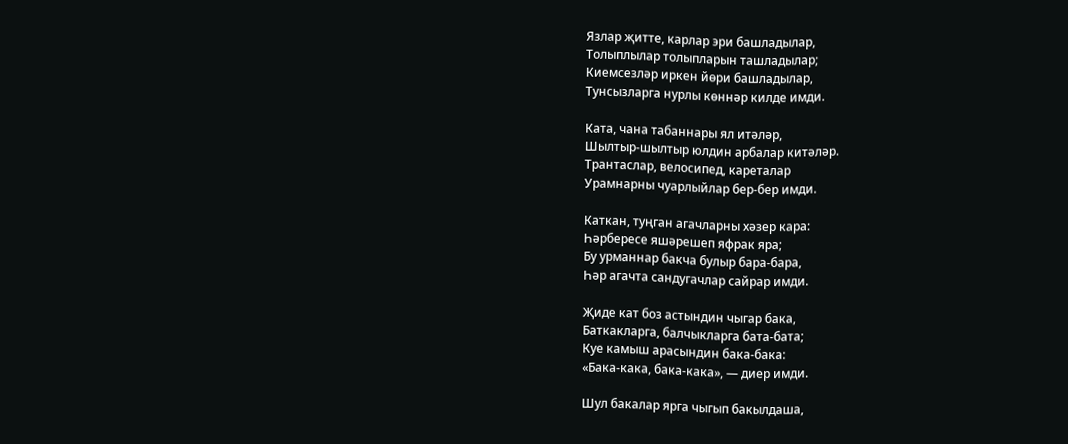Язлар җитте, карлар эри башладылар,
Толыплылар толыпларын ташладылар;
Киемсезләр иркен йөри башладылар,
Тунсызларга нурлы көннәр килде имди.

Ката, чана табаннары ял итәләр,
Шылтыр-шылтыр юлдин арбалар китәләр.
Трантаслар, велосипед, кареталар
Урамнарны чуарлыйлар бер-бер имди.

Каткан, туңган агачларны хәзер кара:
Һәрбересе яшәрешеп яфрак яра;
Бу урманнар бакча булыр бара-бара,
Һәр агачта сандугачлар сайрар имди.

Җиде кат боз астындин чыгар бака,
Баткакларга, балчыкларга бата-бата;
Куе камыш арасындин бака-бака:
«Бака-кака, бака-кака», — диер имди.

Шул бакалар ярга чыгып бакылдаша,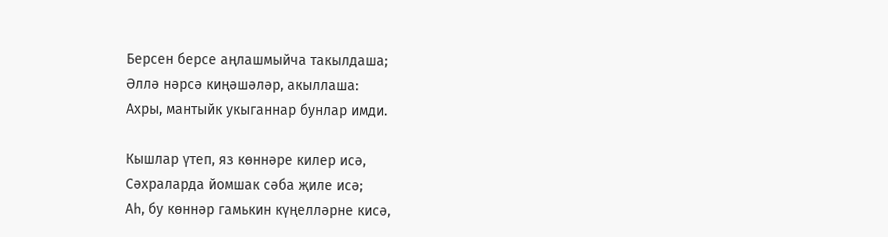Берсен берсе аңлашмыйча такылдаша;
Әллә нәрсә киңәшәләр, акыллаша:
Ахры, мантыйк укыганнар бунлар имди.

Кышлар үтеп, яз көннәре килер исә,
Сәхраларда йомшак сәба җиле исә;
Аһ, бу көннәр гамькин күңелләрне кисә,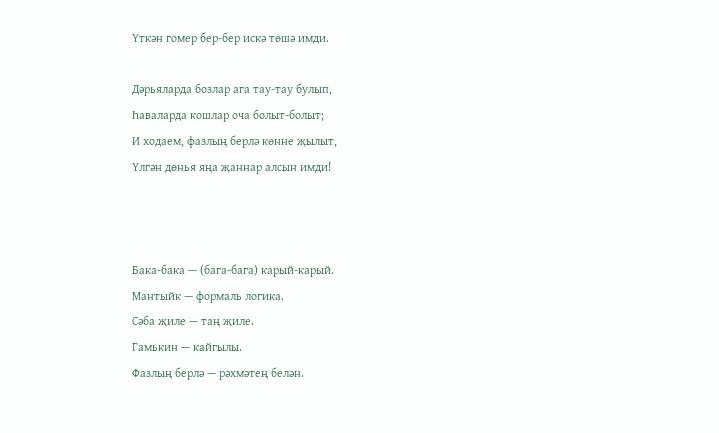Үткән гомер бер-бер искә төшә имди.

Дәрьяларда бозлар ага тау-тау булып,
Һаваларда кошлар оча болыт-болыт;
И ходаем, фазлың берлә көнне җылыт,
Үлгән дөнья яңа җаннар алсын имди!



Бака-бака — (бага-бага) карый-карый.
Мантыйк — формаль логика.
Сәба җиле — таң җиле.
Гамькин — кайгылы.
Фазлың берлә — рәхмәтең белән.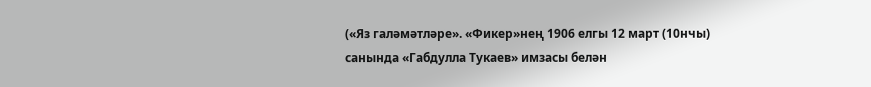(«Яз галәмәтләре». «Фикер»нең 1906 елгы 12 март (10нчы) санында «Габдулла Тукаев» имзасы белән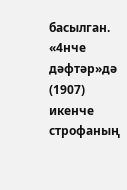басылган. «4нче дәфтәр»дә (1907) икенче строфаның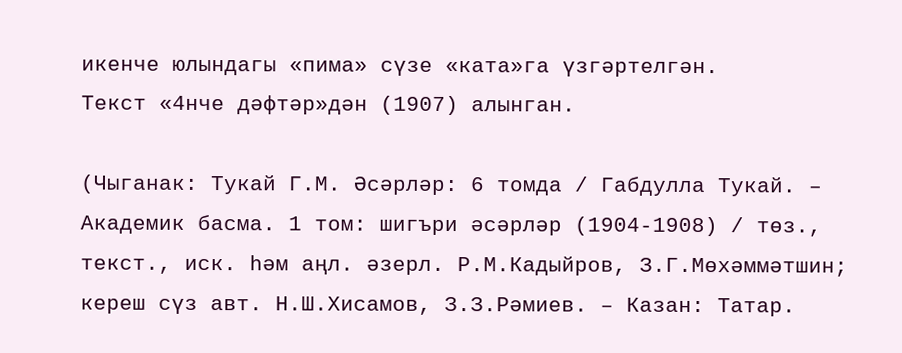икенче юлындагы «пима» сүзе «ката»га үзгәртелгән.
Текст «4нче дәфтәр»дән (1907) алынган.

(Чыганак: Тукай Г.М. Әсәрләр: 6 томда / Габдулла Тукай. – Академик басма. 1 том: шигъри әсәрләр (1904-1908) / төз., текст., иск. һәм аңл. әзерл. Р.М.Кадыйров, З.Г.Мөхәммәтшин; кереш сүз авт. Н.Ш.Хисамов, З.З.Рәмиев. – Казан: Татар.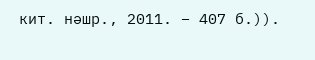кит. нәшр., 2011. – 407 б.)).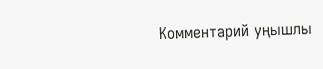Комментарий уңышлы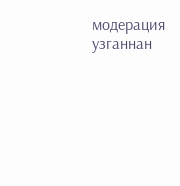модерация узганнан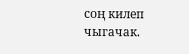соң килеп чыгачак.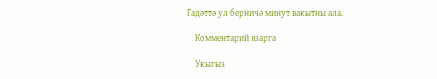Гадәттә ул берничә минут вакытны ала.

    Комментарий язарга

    Укыгыз